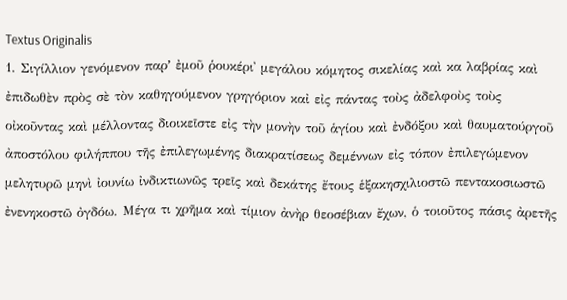Textus Originalis
1. Σιγίλλιον γενόμενον παρʼ ἐμοῦ ῥουκέρι᾽ μεγάλου κόμητος σικελίας καὶ κα λαβρίας καὶ ἐπιδωθὲν πρὸς σὲ τὸν καθηγούμενον γρηγόριον καἰ εἰς πάντας τοὺς ἀδελφοὺς τοὺς οἰκοῦντας καὶ μέλλοντας διοικεῖστε εἰς τὴν μονὴν τοῦ ἁγίου καὶ ἐνδόξου καὶ θαυματούργοῦ ἀποστόλου φιλήππου τῆς ἐπιλεγωμένης διακρατίσεως δεμέννων εἰς τόπον ἐπιλεγώμενον μελητυρῶ μηνὶ ἰουνίω ἰνδικτιωνῶς τρεῖς καὶ δεκάτης ἔτους ἑξακησχιλιοστῶ πεντακοσιωστῶ ἐνενηκοστῶ ὀγδόω. Μέγα τι χρῆμα καὶ τίμιον ἀνὴρ θεοσέβιαν ἔχων, ὁ τοιοῦτος πάσις ἀρετῆς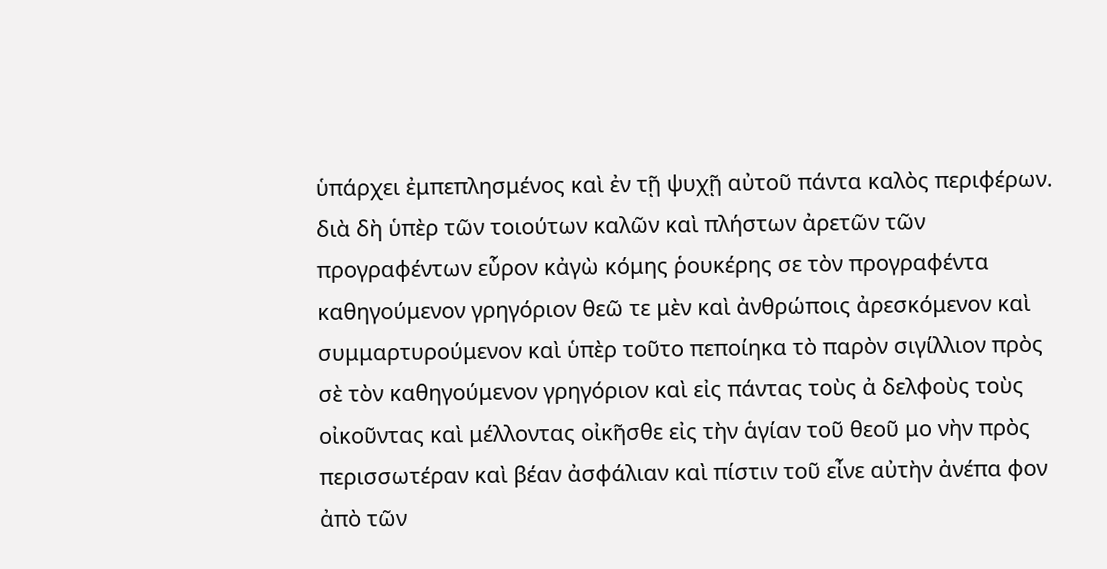ὑπάρχει ἐμπεπλησμένος καὶ ἐν τῇ ψυχῇ αὐτοῦ πάντα καλὸς περιφέρων. διὰ δὴ ὑπὲρ τῶν τοιούτων καλῶν καὶ πλήστων ἀρετῶν τῶν προγραφέντων εὗρον κἀγὼ κόμης ῥουκέρης σε τὸν προγραφέντα καθηγούμενον γρηγόριον θεῶ τε μὲν καὶ ἀνθρώποις ἀρεσκόμενον καὶ συμμαρτυρούμενον καὶ ὑπὲρ τοῦτο πεποίηκα τὸ παρὸν σιγίλλιον πρὸς σὲ τὸν καθηγούμενον γρηγόριον καὶ εἰς πάντας τοὺς ἀ δελφοὺς τοὺς οἰκοῦντας καὶ μέλλοντας οἰκῆσθε εἰς τὴν ἁγίαν τοῦ θεοῦ μο νὴν πρὸς περισσωτέραν καὶ βέαν ἀσφάλιαν καὶ πίστιν τοῦ εἶνε αὐτὴν ἀνέπα φον ἀπὸ τῶν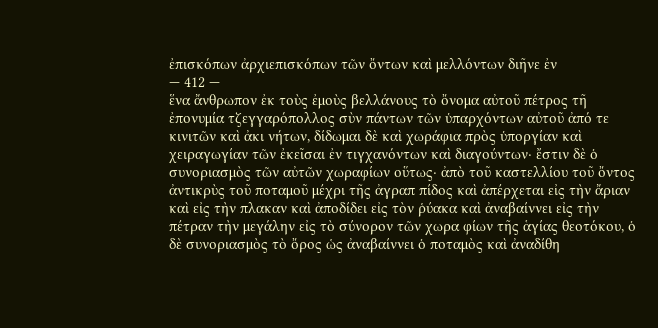ἐπισκόπων ἀρχιεπισκόπων τῶν ὄντων καὶ μελλόντων διῆνε ἐν
— 412 —
ἕνα ἄνθρωπον ἐκ τοὺς ἐμοὺς βελλάνους τὸ ὄνομα αὐτοῦ πέτρος τῆ ἐπονυμία τζεγγαρόπολλος σὺν πάντων τῶν ὑπαρχόντων αὐτοῦ ἀπό τε κινιτῶν καὶ ἀκι νήτων, δίδωμαι δὲ καὶ χωράφια πρὸς ὑποργίαν καὶ χειραγωγίαν τῶν ἐκεῖσαι ἐν τιγχανόντων καὶ διαγούντων· ἔστιν δὲ ὁ συνοριασμὸς τῶν αὐτῶν χωραφίων οὕτως· ἀπὸ τοῦ καστελλίου τοῦ ὄντος ἀντικρὺς τοῦ ποταμοῦ μέχρι τῆς ἀγραπ πίδος καὶ ἀπέρχεται εἰς τὴν ἄριαν καὶ εἰς τὴν πλακαν καὶ ἀποδίδει εἰς τὸν ῥύακα καὶ ἀναβαίννει εἰς τὴν πέτραν τὴν μεγάλην εἰς τὸ σύνορον τῶν χωρα φίων τῆς ἁγίας θεοτόκου, ὁ δὲ συνοριασμὸς τὸ ὄρος ὡς ἀναβαίννει ὁ ποταμὸς καὶ ἀναδίθη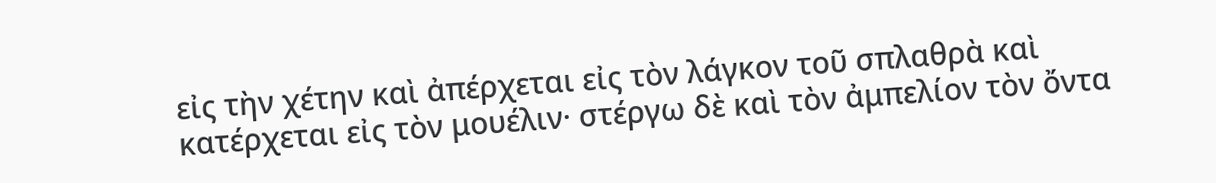εἰς τὴν χέτην καὶ ἀπέρχεται εἰς τὸν λάγκον τοῦ σπλαθρὰ καὶ κατέρχεται εἰς τὸν μουέλιν· στέργω δὲ καὶ τὸν ἀμπελίον τὸν ὄντα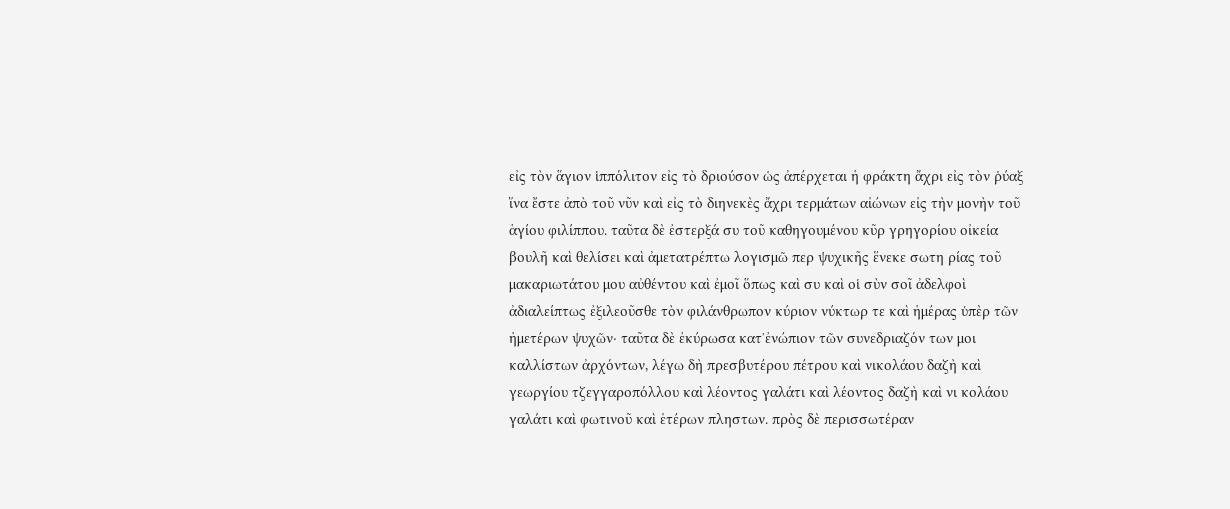εἰς τὸν ἅγιον ἱππόλιτον εἰς τὸ δριούσον ὡς ἀπέρχεται ἡ φράκτη ἄχρι εἰς τὸν ῥύαξ ἵνα ἔστε ἀπὸ τοῦ νῦν καὶ εἰς τὸ διηνεκὲς ἄχρι τερμάτων αἰώνων εἰς τὴν μονὴν τοῦ ἁγίου φιλίππου. ταῦτα δὲ ἐστερξά συ τοῦ καθηγουμένου κῦρ γρηγορίου οἰκεία βουλῆ καὶ θελίσει καὶ ἀμετατρέπτω λογισμῶ περ ψυχικῆς ἕνεκε σωτη ρίας τοῦ μακαριωτάτου μου αὐθέντου καὶ ἐμοῖ ὅπως καὶ συ καὶ οἱ σὺν σοῖ ἀδελφοὶ ἀδιαλείπτως ἐξιλεοῦσθε τὸν φιλάνθρωπον κύριον νύκτωρ τε καὶ ἡμέρας ὑπὲρ τῶν ἡμετέρων ψυχῶν· ταῦτα δὲ ἐκύρωσα κατʼἐνώπιον τῶν συνεδριαζόν των μοι καλλίστων ἀρχόντων, λέγω δὴ πρεσβυτέρου πέτρου καὶ νικολάου δαζὴ καὶ γεωργίου τζεγγαροπόλλου καὶ λέοντος γαλάτι καὶ λέοντος δαζὴ καὶ νι κολάου γαλάτι καὶ φωτινοῦ καὶ ἑτέρων πληστων. πρὸς δὲ περισσωτέραν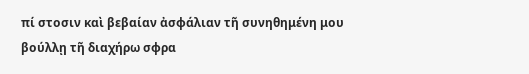πί στοσιν καὶ βεβαίαν ἀσφάλιαν τῆ συνηθημένη μου βούλλῃ τῆ διαχήρω σφρα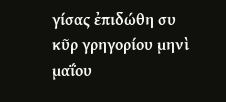γίσας ἐπιδώθη συ κῦρ γρηγορίου μηνὶ μαΐου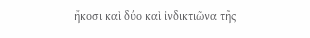ἤκοσι καὶ δύο καὶ ἰνδικτιῶνα τῆς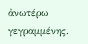ἀνωτέρω γεγραμμένης.